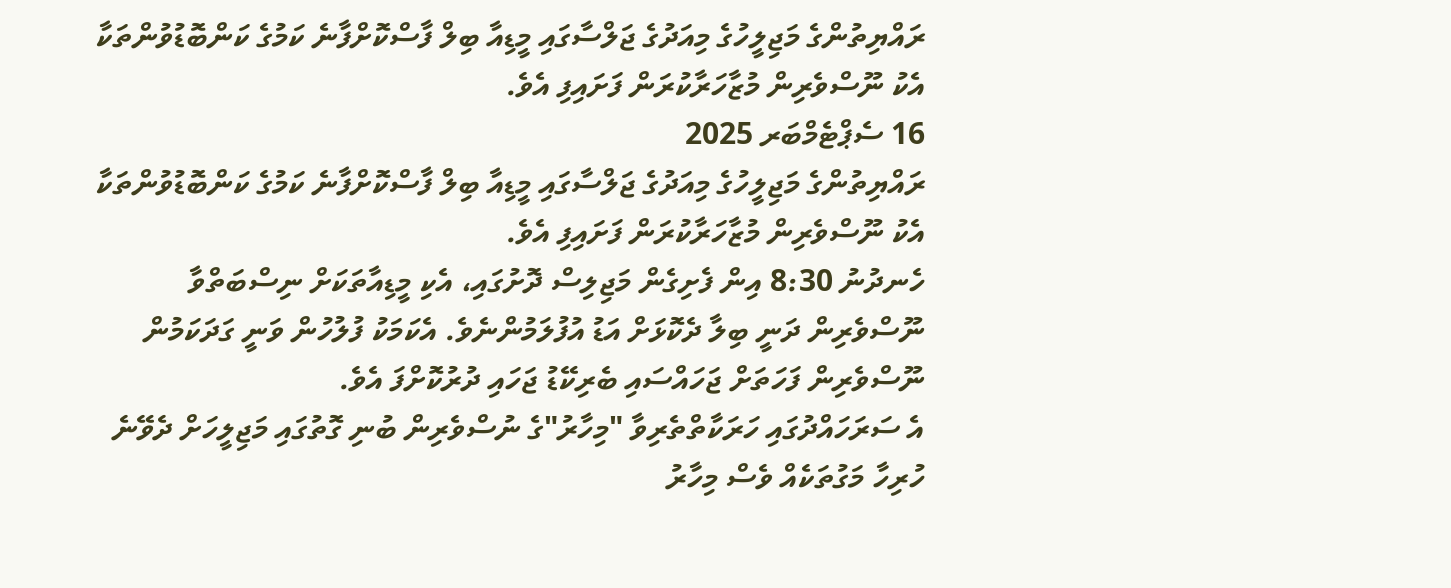ރައްޔިތުންގެ މަޖިލީހުގެ މިއަދުގެ ޖަލްސާގައި މީޑިއާ ބިލް ފާސްކޮށްފާނެ ކަމުގެ ކަންބޮޑުވުންތަކާ އެކު ނޫސްވެރިން މުޒާހަރާކުރަން ފަށައިފި އެވެ.
16 ސެޕްޓެމްބަރ 2025
ރައްޔިތުންގެ މަޖިލީހުގެ މިއަދުގެ ޖަލްސާގައި މީޑިއާ ބިލް ފާސްކޮށްފާނެ ކަމުގެ ކަންބޮޑުވުންތަކާ އެކު ނޫސްވެރިން މުޒާހަރާކުރަން ފަށައިފި އެވެ.
ހެނދުނު 8:30 އިން ފެށިގެން މަޖިލިސް ދޮށުގައި، އެކި މީޑިއާތަކަށް ނިސްބަތްވާ ނޫސްވެރިން ދަނީ ބިލާ ދެކޮޅަށް އަޑު އުފުލަމުންނެވެ. އެކަމަކު ފުލުހުން ވަނީ ގަދަކަމުން ނޫސްވެރިން ފަހަތަށް ޖަހައްސައި ބެރިކޭޑު ޖަހައި ދުރުކޮށްފަ އެވެ.
އެ ސަރަހައްދުގައި ހަރަކާތްތެރިވާ "މިހާރު"ގެ ނުސްވެރިން ބުނި ގޮތުގައި މަޖިލީހަށް ދެވޭނެ ހުރިހާ މަގުތަކެއް ވެސް މިހާރު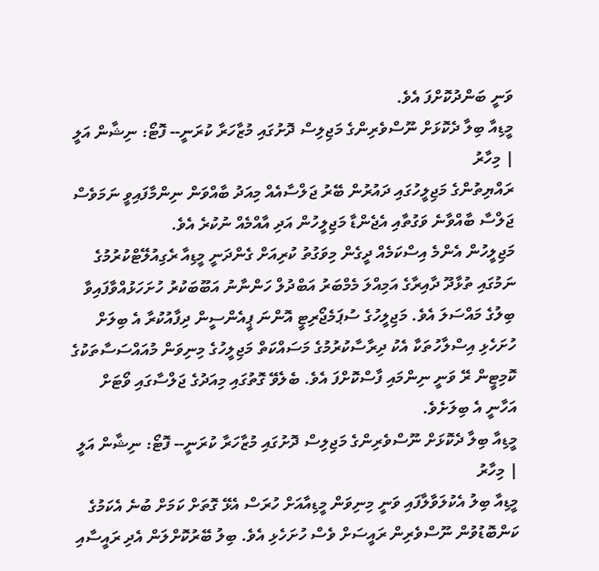ވަނީ ބަންދުކޮށްފަ އެވެ.
މީޑިއާ ބިލާ ދެކޮޅަށް ނޫސްވެރިންގެ މަޖިލިސް ދޮށުގައި މުޒާހަރާ ކުރަނީ-- ފޮޓޯ: ނިޝާން އަލީ | މިހާރު
ރައްޔިތުންގެ މަޖިލީހުގައި ދައުރުން ބޭރު ޖަލްސާއެއް މިއަދު ބާއްވަން ނިންމާފައިވީ ނަމަވެސް ޖަލްސާ ބާއްވާނެ ވަގުތާއި އެޖެންޑާ މަޖިލީހުން އަދި އާއްމެއް ނުކުރެ އެވެ.
މަޖިލީހުން އެންމެ އިސްކަމެއް ދީގެން މިވަގުތު ކުރިއަށް ގެންދަނީ މީޑިއާ ރެގިއުލޭޓްކުރުމުގެ ނަމުގައި ތުޅާދޫ ދާއިރާގެ އަމިއްލަ މެމްބަރު އަބްދުލް ހަންނާނު އަބޫބަކުރު ހުށަހަޅުއްވާފައިވާ ބިލުގެ މައްސަލަ އެވެ. މަޖިލީހުގެ ސުޕަމެޖޯރިޓީ އޮންނަ ޕީއެންސީން ދިފާއުކުރާ އެ ބިލަށް ހުށަހެޅި އިސްލާހުތަކާ އެކު ދިރާސާކުރުމުގެ މަސައްކަތް މަޖިލީހުގެ މިނިވަން މުއައްސަސާތަކުގެ ކޮމިޓީން ރޭ ވަނީ ނިންމައި ފާސްކޮށްފަ އެވެ. ބެލެވޭ ގޮތުގައި މިއަދުގެ ޖަލްސާގައި ވޯޓަށް އަހާނީ އެ ބިލަށެވެ.
މީޑިއާ ބިލާ ދެކޮޅަށް ނޫސްވެރިންގެ މަޖިލިސް ދޮށުގައި މުޒާހަރާ ކުރަނީ-- ފޮޓޯ: ނިޝާން އަލީ | މިހާރު
މީޑިއާ ބިލު އެކުލަވާލާފައި ވަނީ މިނިވަން މީޑިއާއަށް ހުރަސް އެޅޭ ގޮތަށް ކަމަށް ބުނެ އެކަމުގެ ކަންބޮޑުވުން ނޫސްވެރިން ރައީސަށް ވެސް ހުށަހެޅި އެވެ. ބިލު ބޭރުކޮށްލަން އެދި ރައީސާއި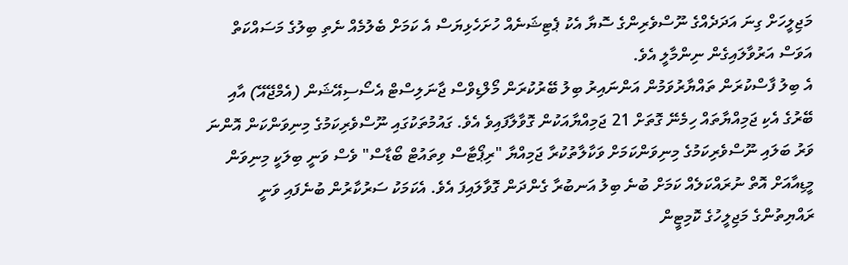މަޖިލީހަށް ގިނަ އަދަދެއްގެ ނޫސްވެރިންގެ ސޮޔާ އެކު ޕެޓިޝަނެއް ހުށަހެޅިޔަސް އެ ކަމަށް ބެލުމެއް ނެތި ބިލުގެ މަސައްކަތް އަވަސް އަރުވާލައިގެން ނިންމާލީ އެވެ.
އެ ބިލު ފާސްކުރަން ތައްޔާރުވަމުން އަންނައިރު ބިލު ބޭރުކުރަން މޯލްޑިވްސް ޖާނަލިސްޓް އެސޯސިއޭޝަން (އެމްޖޭއޭ) އާއި ބޭރުގެ އެކި ޖަމިއްޔާތައް ހިމެނޭ ގޮތަށް 21 ޖަމިއްޔާއަކުން ގޮވާލާފައިވެ އެވެ. ގައުމުތަކުގައި ނޫސްވެރިކަމުގެ މިނިވަންކަން އޮންނަ ވަރު ބަލައި ނޫސްވެރިކަމުގެ މިނިވަންކަމަށް ވަކާލާތުކުރާ ޖަމިއްޔާ "ރިޕޯޓާސް ވިތައުޓް ބޯޑާސް" ވެސް ވަނީ ބިލަކީ މިނިވަން މީޑިއާއަށް އޮތް ނުރައްކަލެއް ކަމަށް ބުނެ ބިލު އަނބުރާ ގެންދަން ގޮވާލައިފަ އެވެ. އެކަމަކު ސަރުކާރުން ބުނެފައި ވަނީ ރައްޔިތުންގެ މަޖިލީހުގެ ކޮމިޓީން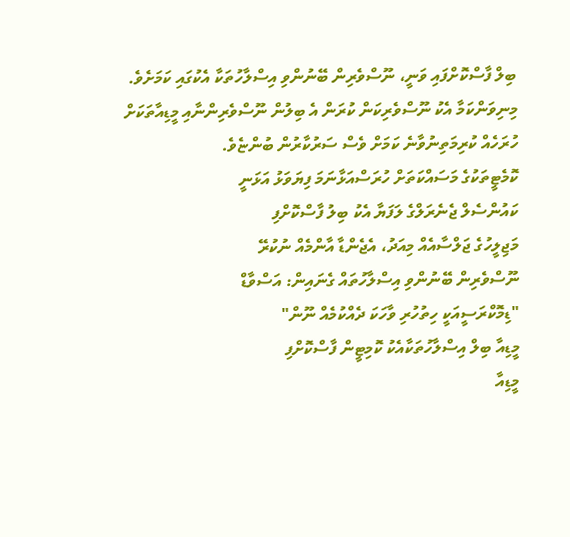ބިލް ފާސްކޮށްފައި ވަނީ، ނޫސްވެރިން ބޭނުންވި އިސްލާހުތަކާ އެކުގައި ކަމަށެވެ. މިނިވަންކަމާ އެކު ނޫސްވެރިކަން ކުރަން އެ ބިލުން ނޫސްވެރިންނާއި މީޑިއާތަކަށް ހުރަހެއް ކުރިމަތިނުވާނެ ކަމަށް ވެސް ސަރުކާރުން ބުންޏެވެ.
ކޮމެޓީތަކުގެ މަސައްކަތަށް ހުރަސްއަޅާނަމަ ފިޔަވަޅު އަޅަނީ
ކައުންސެލް ޖެނެރަލްގެ ލަފަޔާ އެކު ބިލު ފާސްކޮށްފި
މަޖިލީހުގެ ޖަލްސާއެއް މިއަދު، އެޖެންޑާ އާންމެއް ނުކުރޭ
ނޫސްވެރިން ބޭނުންވި އިސްލާހުތައް ގެނައިން: އަސްވާޑް
"ޑިމޮކްރަސީއަކީ ހިތުހުރި ވާހަކަ ދެއްކުމެއް ނޫން"
މީޑިއާ ބިލް އިސްލާހުތަކާއެކު ކޮމިޓީން ފާސްކޮށްފި
މީޑިއާ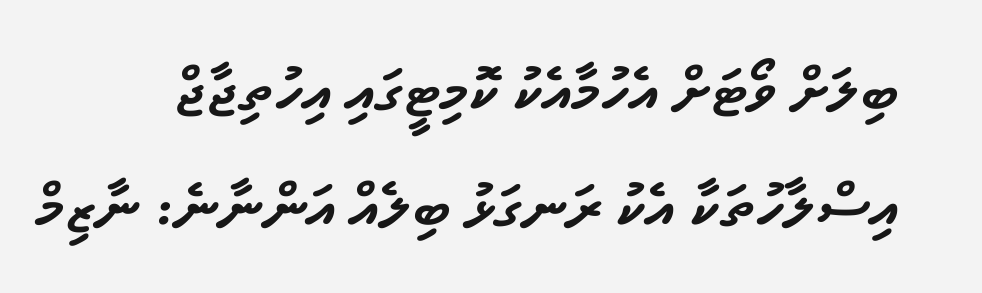ބިލަށް ވޯޓަށް އެހުމާއެކު ކޮމިޓީގައި އިހުތިޖާޖް
އިސްލާހުތަކާ އެކު ރަނގަޅު ބިލެއް އަންނާނެ: ނާޒިމް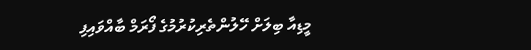މީޑިއާ ބިލަށް ހޭލުންތެރިކުރުމުގެ ފޯރަމް ބާއްވައިފި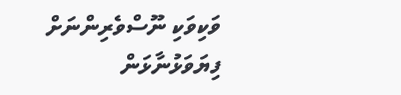ވަކިވަކި ނޫސްވެރިންނަށް ފިޔަވަޅުނާޅަން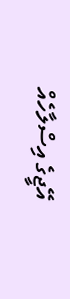އޭޖީގެ އިސްލާހެއް